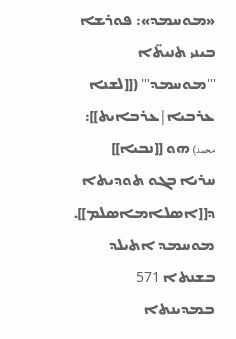«ܡܘܚܡܕ»: ܦܘܪܫܐ ܒܝܢܝ ܬܢܝܬ̈ܐ
'''ܡܘܚܡܕ''' ([[ܠܫܢܐ ܥܪܒܝܐ|ܥܪܒܐܝܬ]]: محمد) ܗܘ [[ܢܒܝܐ]] ܚܪܝܐ ܒܓܘ ܬܘܕܝܬܐ ܕ[[ܐܣܠܐܡܐܣܠܡ]]. ܡܘܚܡܕ ܐܬܝܠܕ ܒܫܢܬܐ 571 ܒܡܕܝܢܬܐ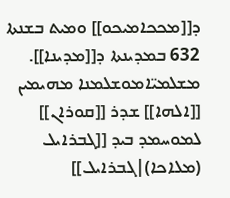ܕ[[ܡܟܟܐܡܝܟܘ]] ܘܡܝܬ ܒܫܢܬܐ 632 ܒܡܕܝܢܬܐ ܕ[[ܡܕܝܢܐ]].
ܡܫܠܡܝ̈ܐܡܘܫܠܡܢܐ ܡܗܝܡܝܢ [[ܐܠܗܐ]] ܫܕܪ [[ܩܘܪܐܢ]] ܠܡܘܚܡܕ ܒܝܕ [[ܓܒܪܐܝܠ (ܡܠܐܟܐ)|ܓܒܪܐܝܠ]]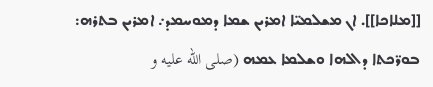[[ܡܠܐܟܐ]]. ܐܢ ܡܫܠܡܝ̈ܐ ܐܡܪܝܢ ܫܡܐ ܕܡܘܚܡܕ܇ ܐܡܪܝܢ ܒܬܪܗ: ܒܘܪ̈ܟܬܐ ܕܐܠܗܐ ܘܫܠܡܐ ܥܡܗ (صلى الله عليه و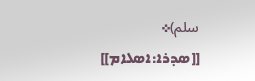سلم)܀
[[ܣܕܪܐ:ܐܣܠܐܡ]]